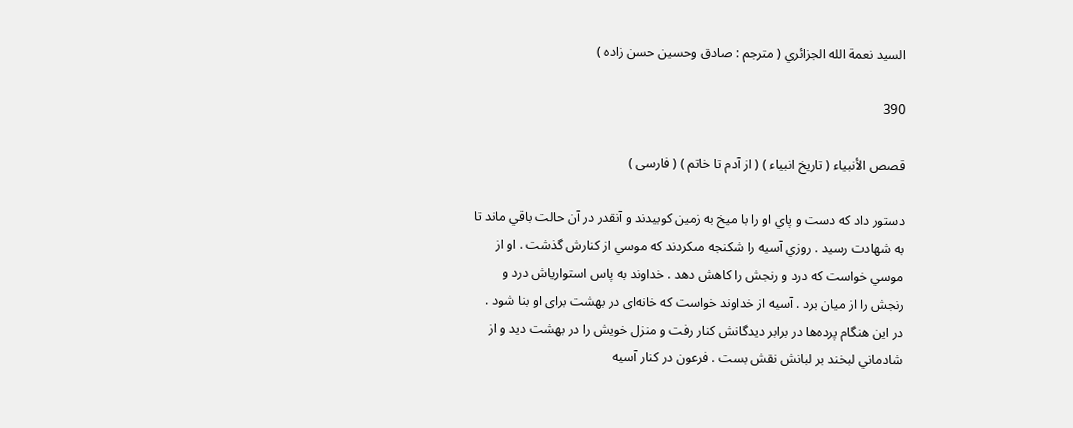السيد نعمة الله الجزائري ( مترجم : صادق وحسين حسن زاده )

390

قصص الأنبياء ( تاريخ انبياء ) ( از آدم تا خاتم ) ( فارسى )

دستور داد كه دست و پاي او را با ميخ به زمين كوبيدند و آنقدر در آن حالت باقي ماند تا به شهادت رسيد . روزي آسيه را شكنجه مىكردند كه موسي از كنارش گذشت . او از موسي خواست كه درد و رنجش را كاهش دهد . خداوند به پاس استوارياش درد و رنجش را از ميان برد . آسيه از خداوند خواست كه خانه‌اى در بهشت براى او بنا شود . در اين هنگام پرده‌ها در برابر ديدگانش كنار رفت و منزل خويش را در بهشت ديد و از شادماني لبخند بر لبانش نقش بست . فرعون در كنار آسيه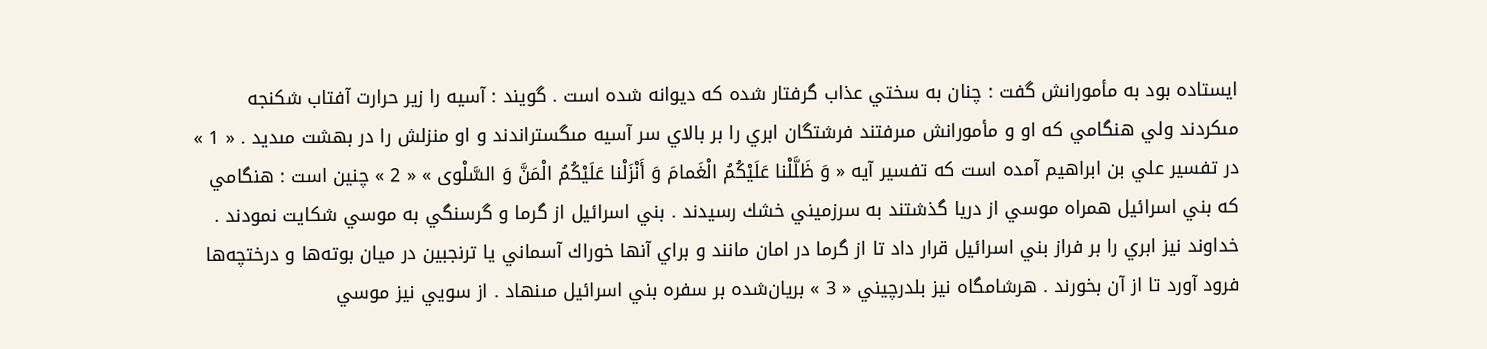ايستاده بود به مأمورانش گفت : چنان به سختي عذاب گرفتار شده كه ديوانه شده است . گويند : آسيه را زير حرارت آفتاب شكنجه مىكردند ولي هنگامي كه او و مأمورانش مىرفتند فرشتگان ابري را بر بالاي سر آسيه مىگستراندند و او منزلش را در بهشت مىديد . « 1 » در تفسير علي بن ابراهيم آمده است كه تفسير آيه « وَ ظَلَّلْنا عَلَيْكُمُ الْغَمامَ وَ أَنْزَلْنا عَلَيْكُمُ الْمَنَّ وَ السَّلْوى » « 2 » چنين است : هنگامي كه بني اسرائيل همراه موسي از دريا گذشتند به سرزميني خشك رسيدند . بني اسرائيل از گرما و گرسنگي به موسي شكايت نمودند . خداوند نيز ابري را بر فراز بني اسرائيل قرار داد تا از گرما در امان مانند و براي آنها خوراك آسماني يا ترنجبين در ميان بوته‌ها و درختچه‌ها فرود آورد تا از آن بخورند . هرشامگاه نيز بلدرچيني « 3 » بريان‌شده بر سفره بني اسرائيل مىنهاد . از سويي نيز موسي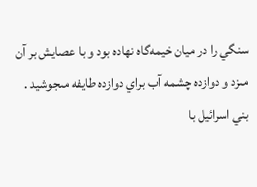سنگي را در ميان خيمه‌گاه نهاده بود و با عصايش بر آن مىزد و دوازده چشمه آب براي دوازده طايفه مىجوشيد . بني اسرائيل با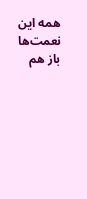همه اين نعمت‌ها باز هم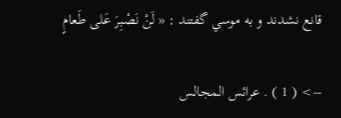قانع نشدند و به موسي گفتند : « لَنْ نَصْبِرَ عَلى طَعامٍ

--> ( 1 ) . عرائس المجالس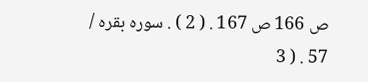ص 166 ص 167 . ( 2 ) . سوره بقره / 57 . ( 3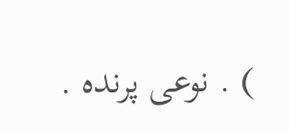) . نوعى پرنده .